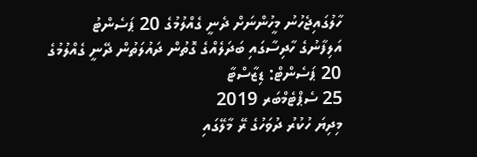ހާލުގައިޖެހުނު މީހުންނަށް ދެނީ ގެއްލުމުގެ 20 ޕަސެންޓު
އަލިފާނުގެ ހާދިސާގައި ބަދަލެއްގެ ގޮތުން ދައުލަތުން ދޭނީ ގެއްލުމުގެ 20 ޕަސެންޓް: ޑިޒާސްޓާ
25 ސެޕްޓެމްބަރ 2019
މިދިޔަ ހުކުރު ދުވަހުގެ ރޭ މާލޭގައި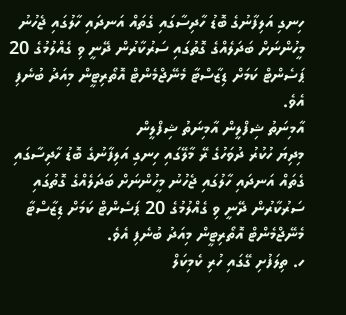ހިނގި އަލިފާނުގެ ބޮޑު ހާދިސާގައި ގެތައް އަނދައި ހާލުގައި ޖެހުނު މީހުންނަށް ބަދަލެއްގެ ގޮތުގައި ސަރުކާރުން ދޭނީ ވި ގެއްލުމުގެ 20 ޕަސެންޓް ކަމަށް ޑިޒާސްޓާ މެނޭޖްމެންޓް އޮތޯރިޓީން މިއަދު ބުނެފި އެވެ.
އާމިނަތު ޝިފްލީން އާމިނަތު ޝިފްލީން
މިދިޔަ ހުކުރު ދުވަހުގެ ރޭ މާލޭގައި ހިނގި އަލިފާނުގެ ބޮޑު ހާދިސާގައި ގެތައް އަނދައި ހާލުގައި ޖެހުނު މީހުންނަށް ބަދަލެއްގެ ގޮތުގައި ސަރުކާރުން ދޭނީ ވި ގެއްލުމުގެ 20 ޕަސެންޓް ކަމަށް ޑިޒާސްޓާ މެނޭޖްމެންޓް އޮތޯރިޓީން މިއަދު ބުނެފި އެވެ.
ހ. ތިލަފުށި ގޭގައި ހުރި ކެމިކަލް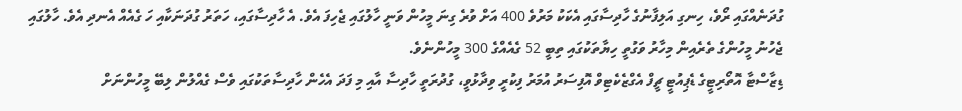ގުދަނެއްގައި ރޯވެ، ހިނގި އަލިފާނުގެ ހާދިސާގައި އެކަކު މަރުވެ 400 އަށް ވުރެ ގިނަ މީހުން ވަނީ ހާލުގައި ޖެހިފަ އެވެ. އެ ހާދިސާގައި، ހަތަރު ގުދަނަކާއި ހަ ގެއެއް އެނދި އެވެ. ހާލުގައި ޖެހުނު މީހުންގެ ތެރެއިން މިހާރު ވަގުތީ ހިޔާތަކުގައި ތިބީ 52 ގެއެއްގެ 300 މީހުންނެވެ.
ޑިޒާސްޓާ އޮތޯރިޓީގެ ޑެޕިއުޓީ ޗީފް އެގްޒެކެޓިވް އޮފިސަރު އުމަރު ފިކުރީ ވިދާޅުވީ، ގުދުރަތީ ހާދިސާ އާއި މި ފަދަ އެހެން ހާދިސާތަކުގައި ވެސް ގެއްލުން ލިބޭ މީހުންނަށް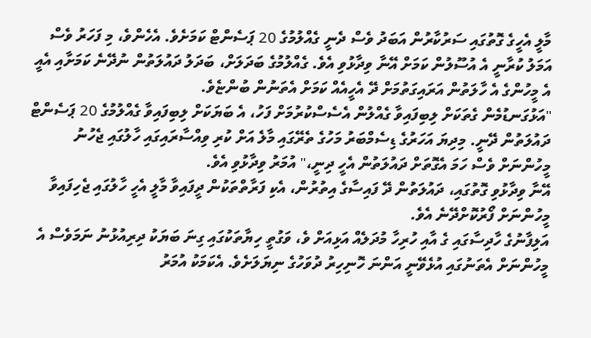މާލީ އެހީގެ ގޮތުގައި ސަރުކާރުން އަބަދު ވެސް ދެނީ ގެއްލުމުގެ 20 ޕަސެންޓް ކަމަށެވެ. އެހެންވެ، މި ފަހަރު ވެސް އަމަލު ކުރާނީ އެ އުސޫލުން ކަމަށް އޭނާ ވިދާޅުވި އެވެ. ގެއްލުމުގެ ބަދަލަށް، ބަދަލު ދައުލަތުން ނުދޭނެ ކަމަށާއި އެއީ އެ މީހުންގެ އެ ހާލަތުން އަރައިގަތުމަށް ދޭ އެހީއެއް ކަމަށް އެތަނުން ބުންޏެވެ.
"އަޅުގަނޑުމެން ގެތަކަށް ލިބިފައިވާ ގެއްލުން އެސެސްކުރުމަށް ފަހު، އެ ބަޔަކަށް ލިބިފައިވާ ގެއްލުމުގެ 20 ޕަސެންޓް ދައުލަތުން ދޭނީ. މިދިޔަ އަހަރުގެ ޑިސެމްބަރު މަހުގެ ތެރޭގައި މާލެ އަށް ކުރި ވިއްސާރައިގައި ހާލުގައި ޖެހުނު މީހުންނަށް ވެސް ހަމަ އެގޮތަށް ދައުލަތުން އެހީ ދިނީ،" އުމަރު ވިދާޅުވި އެވެ.
އޭނާ ވިދާޅުވި ގޮތުގައި، ދައުލަތުން ދޭ ފައިސާގެ އިތުރުން، އެކި ފަރާތްތަކުން ދީފައިވާ މާލީ އެހީ ހާލުގައި ޖެހިފައިވާ މީހުންނަށް ފޯރުކޮށްދޭނެ އެވެ.
އަލިފާނުގެ ހާދިސާގައި ގެ އާއި ހުރިހާ މުދަލެއް އަޅިއަށް ވެ، ވަގުތީ ހިޔާތަކުގައި ގިނަ ބަޔަކު ދިރިއުޅުނު ނަމަވެސް އެ މީހުންނަށް އެތަނުގައި އުޅެވޭނީ އަންނަ ހޮނިހިރު ދުވަހުގެ ނިޔަލަށެވެ. އެކަމަކު އުމަރު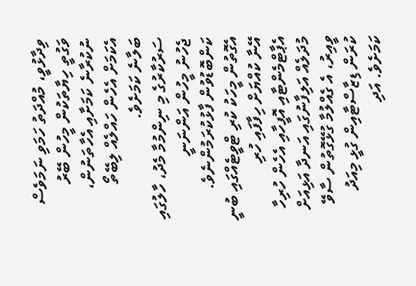ވިދާޅުވީ، މުއްދަތު ހަމަވި ނަމަވެސް ވަގުތީ ހިޔާތަކުން މީހުން ބޭރު ނުކުރާނެ ކަމަށާއި އެހާތަނުން، އެކަމަށް އެހެން ހައްލެއް ލިބޭތޯ ބަލާނެ ކަމަށެވެ.
ސަރުކާރުގެ މި ނިންމުމާ މެދު، ހާލުގައި ޖެހުނު މީހުން އަންނަނީ ކަންބޮޑުވުން ފާޅުކުރަމުންނެވެ.
އެގޮތުން މީހަކު ކުރި ޓްވީޓެއްގައި ބުނީ އޭނާ ކުއްޔަށް ހިފާފައި ހުރި އެޕާޓްމެންޓާއި އޮފީހާއި އެހެން ހުރިހާ މުދަލެއް އަލިފާނުގައި އަނދާ އަޅިއަށް ވީއިރު، އެ ގެއްލުމާ ގުޅޭގޮތުން ސާވޭ ކުރަން ޑިޒާސްޓާއިން ގުޅީ މިއަދު ކަމަށެވެ. އަދި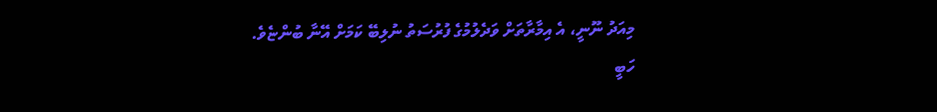މިއަދު ނޫނީ، އެ އިމާރާތަށް ވަދެލުމުގެ ފުރުސަތު ނުލިބޭ ކަމަށް އޭނާ ބުންޏެވެ.
ހަބީ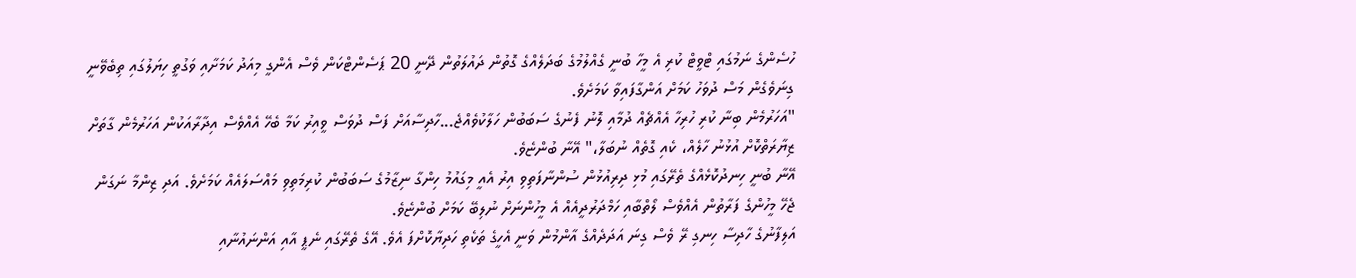ހުސެންގެ ނަމުގައި ޓްވީޓް ކުރި އެ މީހާ ބުނީ ގެއްލުމުގެ ބަދަލެއްގެ ގޮތުން ދައުލަތުން ދޭނީ 20 ޕަސެންޓްކަން ވެސް އެންގީ މިއަދު ކަމަށާއި ވަގުތީ ހިޔަލުގައި ތިބެވޭނީ ގިނަވެގެން މަސް ދުވަހު ކަމަށް އަންގާފައިވާ ކަމަށެވެ.
"އަހަރުމެން ބިނާ ކުރި ހުރިހާ އެއްޗެއް ދުމާއި ލޮނު ފެނުގެ ސަބަބުން ހަލާކުވެއްޖެ...ހާދިސާއަށް ފަސް ދުވަސް ވީއިރު ކަމާ ބެހޭ އެއްވެސް އިދާރާއަކުން އަހަރުމެން ގާތަށް ޒިޔާރަތްކޮށް އުޅުނު ހާލެއް، ކެއި ގޮތެއް ނުބަލާ،" އޭނާ ބުންޏެވެ.
އޭނާ ބުނީ ހިނދުކޮޅެއްގެ ތެރޭގައި މުޅި ދިރިއުޅުން ސުންނާފަތިވި އިރު އެއީ މިގައުމު ހިންގާ ނިޒާމުގެ ސަބަބުން ކުރިމަތިވި މައްސަލައެއް ކަމަށެވެ. އަދި ޒިންމާ ނަގަން ޖެހޭ މީހުންގެ ފަރާތުން އެއްވެސް ލޯތްބާއި ހަމްދަރުދީއެއް އެ މީހުންނަށް ނުލިބޭ ކަމަށް ބުންޏެވެ.
އަލިފާނުގެ ހާދިސާ ހިނގި ރޭ ވެސް ގިނަ އަދަދެއްގެ އާންމުން ވަނީ އެހީގެ ތަކެތި ހަދިޔާކޮށްފަ އެވެ. އޭގެ ތެރޭގައި ނެޕީ އާއި އަންނައުނާއި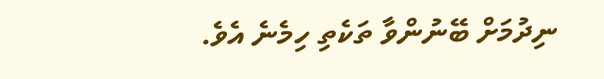ނިދުމަށް ބޭނުންވާ ތަކެތި ހިމެނެ އެވެ.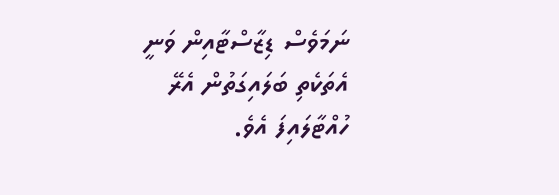ނަމަވެސް ޑިޒާސްޓާއިން ވަނީ އެތަކެތި ބަލައިގަތުން އެރޭ ހުއްޓާލައިފަ އެވެ.